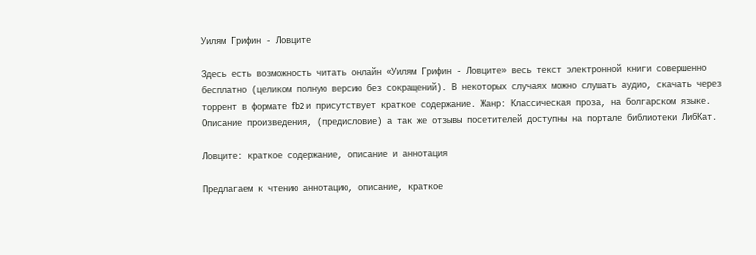Уилям Грифин - Ловците

Здесь есть возможность читать онлайн «Уилям Грифин - Ловците» весь текст электронной книги совершенно бесплатно (целиком полную версию без сокращений). В некоторых случаях можно слушать аудио, скачать через торрент в формате fb2 и присутствует краткое содержание. Жанр: Классическая проза, на болгарском языке. Описание произведения, (предисловие) а так же отзывы посетителей доступны на портале библиотеки ЛибКат.

Ловците: краткое содержание, описание и аннотация

Предлагаем к чтению аннотацию, описание, краткое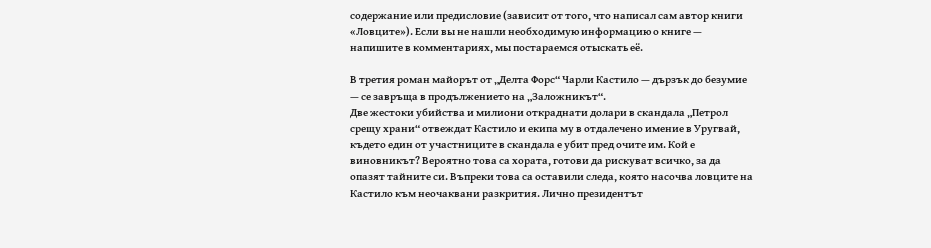содержание или предисловие (зависит от того, что написал сам автор книги «Ловците»). Если вы не нашли необходимую информацию о книге — напишите в комментариях, мы постараемся отыскать её.

В третия роман майорът от „Делта Форс“ Чарли Кастило — дързък до безумие — се завръща в продължението на „Заложникът“.
Две жестоки убийства и милиони откраднати долари в скандала „Петрол срещу храни“ отвеждат Кастило и екипа му в отдалечено имение в Уругвай, където един от участниците в скандала е убит пред очите им. Кой е виновникът? Вероятно това са хората, готови да рискуват всичко, за да опазят тайните си. Въпреки това са оставили следа, която насочва ловците на Кастило към неочаквани разкрития. Лично президентът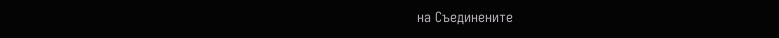на Съединените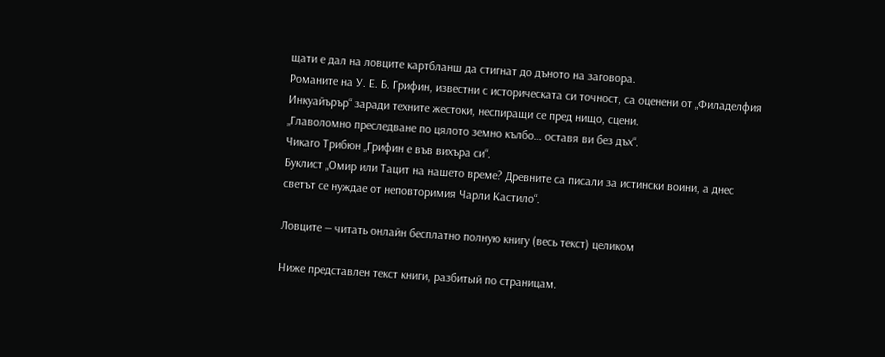щати е дал на ловците картбланш да стигнат до дъното на заговора.
Романите на У. Е. Б. Грифин, известни с историческата си точност, са оценени от „Филаделфия Инкуайърър“ заради техните жестоки, неспиращи се пред нищо, сцени.
„Главоломно преследване по цялото земно кълбо… оставя ви без дъх“.
Чикаго Трибюн „Грифин е във вихъра си“.
Буклист „Омир или Тацит на нашето време? Древните са писали за истински воини, а днес светът се нуждае от неповторимия Чарли Кастило“.

Ловците — читать онлайн бесплатно полную книгу (весь текст) целиком

Ниже представлен текст книги, разбитый по страницам.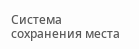Система сохранения места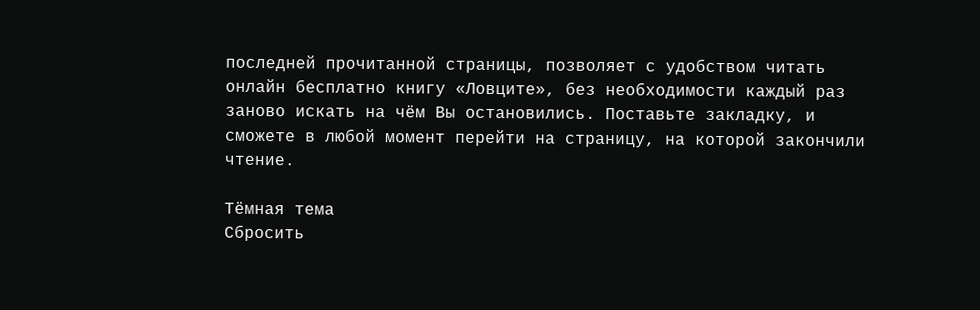последней прочитанной страницы, позволяет с удобством читать онлайн бесплатно книгу «Ловците», без необходимости каждый раз заново искать на чём Вы остановились. Поставьте закладку, и сможете в любой момент перейти на страницу, на которой закончили чтение.

Тёмная тема
Сбросить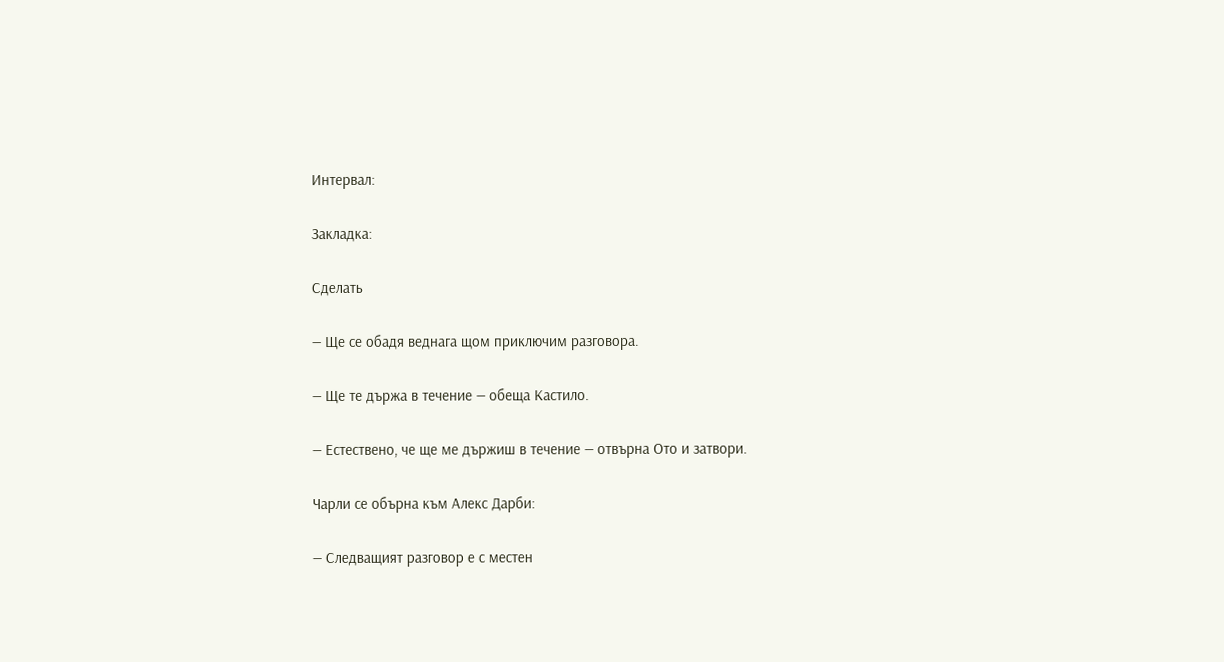Интервал:

Закладка:

Сделать

— Ще се обадя веднага щом приключим разговора.

— Ще те държа в течение — обеща Кастило.

— Естествено, че ще ме държиш в течение — отвърна Ото и затвори.

Чарли се обърна към Алекс Дарби:

— Следващият разговор е с местен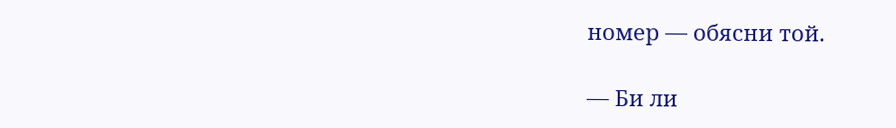номер — обясни той.

— Би ли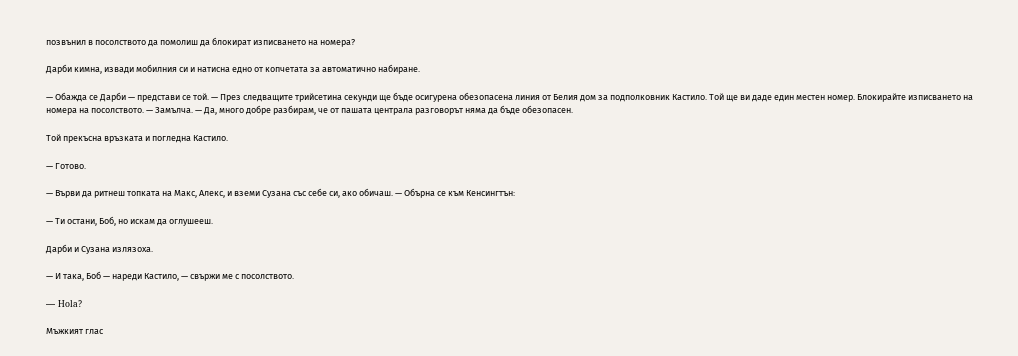позвънил в посолството да помолиш да блокират изписването на номера?

Дарби кимна, извади мобилния си и натисна едно от копчетата за автоматично набиране.

— Обажда се Дарби — представи се той. — През следващите трийсетина секунди ще бъде осигурена обезопасена линия от Белия дом за подполковник Кастило. Той ще ви даде един местен номер. Блокирайте изписването на номера на посолството. — Замълча. — Да, много добре разбирам, че от пашата централа разговорът няма да бъде обезопасен.

Той прекъсна връзката и погледна Кастило.

— Готово.

— Върви да ритнеш топката на Макс, Алекс, и вземи Сузана със себе си, ако обичаш. — Обърна се към Кенсингтън:

— Ти остани, Боб, но искам да оглушееш.

Дарби и Сузана излязоха.

— И така, Боб — нареди Кастило, — свържи ме с посолството.

— Hola?

Мъжкият глас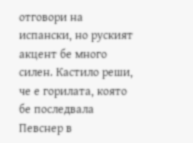отговори на испански, но руският акцент бе много силен. Кастило реши, че е горилата, която бе последвала Певснер в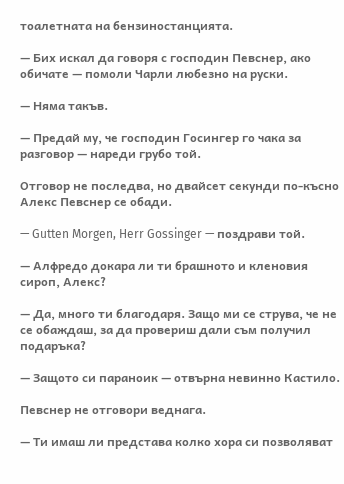тоалетната на бензиностанцията.

— Бих искал да говоря с господин Певснер, ако обичате — помоли Чарли любезно на руски.

— Няма такъв.

— Предай му, че господин Госингер го чака за разговор — нареди грубо той.

Отговор не последва, но двайсет секунди по-късно Алекс Певснер се обади.

— Gutten Morgen, Herr Gossinger — поздрави той.

— Алфредо докара ли ти брашното и кленовия сироп, Алекс?

— Да, много ти благодаря. Защо ми се струва, че не се обаждаш, за да провериш дали съм получил подаръка?

— Защото си параноик — отвърна невинно Кастило.

Певснер не отговори веднага.

— Ти имаш ли представа колко хора си позволяват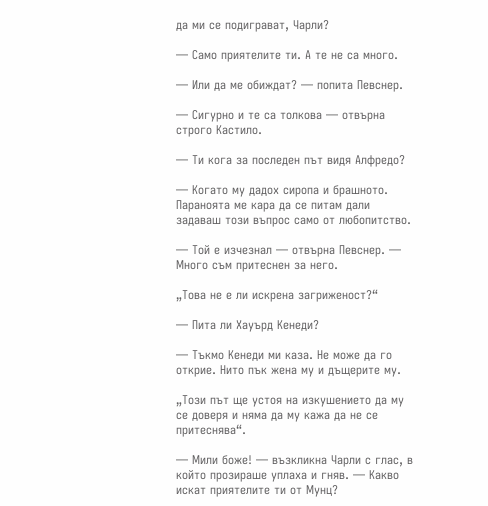да ми се подиграват, Чарли?

— Само приятелите ти. А те не са много.

— Или да ме обиждат? — попита Певснер.

— Сигурно и те са толкова — отвърна строго Кастило.

— Ти кога за последен път видя Алфредо?

— Когато му дадох сиропа и брашното. Параноята ме кара да се питам дали задаваш този въпрос само от любопитство.

— Той е изчезнал — отвърна Певснер. — Много съм притеснен за него.

„Това не е ли искрена загриженост?“

— Пита ли Хауърд Кенеди?

— Тъкмо Кенеди ми каза. Не може да го открие. Нито пък жена му и дъщерите му.

„Този път ще устоя на изкушението да му се доверя и няма да му кажа да не се притеснява“.

— Мили боже! — възкликна Чарли с глас, в който прозираше уплаха и гняв. — Какво искат приятелите ти от Мунц?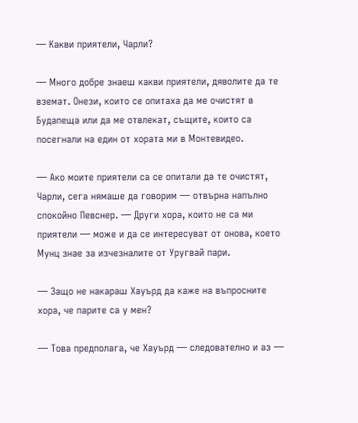— Какви приятели, Чарли?

— Много добре знаеш какви приятели, дяволите да те вземат. Онези, които се опитаха да ме очистят в Будапеща или да ме отвлекат, същите, които са посегнали на един от хората ми в Монтевидео.

— Ако моите приятели са се опитали да те очистят, Чарли, сега нямаше да говорим — отвърна напълно спокойно Певснер. — Други хора, които не са ми приятели — може и да се интересуват от онова, което Мунц знае за изчезналите от Уругвай пари.

— Защо не накараш Хауърд да каже на въпросните хора, че парите са у мен?

— Това предполага, че Хауърд — следователно и аз —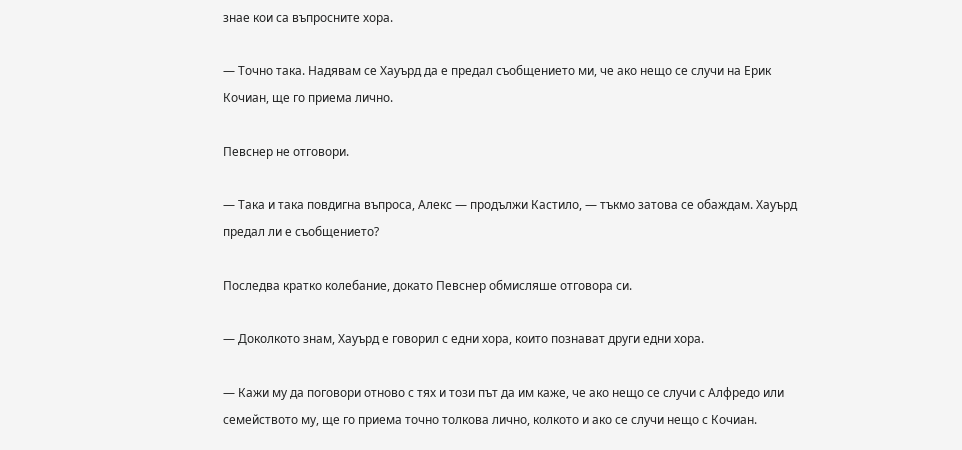знае кои са въпросните хора.

— Точно така. Надявам се Хауърд да е предал съобщението ми, че ако нещо се случи на Ерик Кочиан, ще го приема лично.

Певснер не отговори.

— Така и така повдигна въпроса, Алекс — продължи Кастило, — тъкмо затова се обаждам. Хауърд предал ли е съобщението?

Последва кратко колебание, докато Певснер обмисляше отговора си.

— Доколкото знам, Хауърд е говорил с едни хора, които познават други едни хора.

— Кажи му да поговори отново с тях и този път да им каже, че ако нещо се случи с Алфредо или семейството му, ще го приема точно толкова лично, колкото и ако се случи нещо с Кочиан.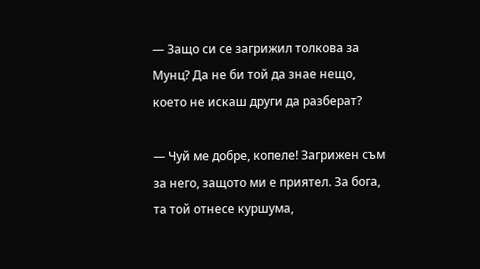— Защо си се загрижил толкова за Мунц? Да не би той да знае нещо, което не искаш други да разберат?

— Чуй ме добре, копеле! Загрижен съм за него, защото ми е приятел. За бога, та той отнесе куршума,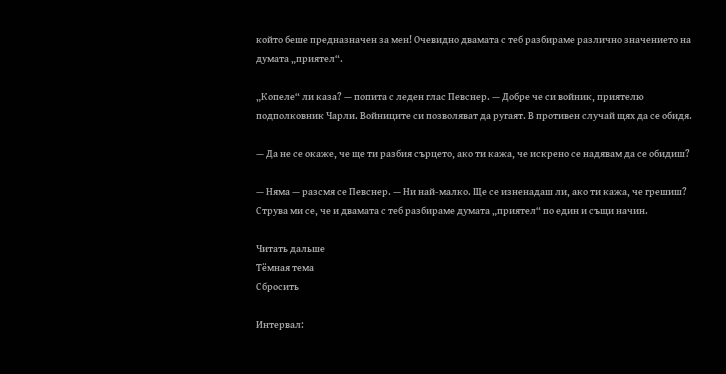който беше предназначен за мен! Очевидно двамата с теб разбираме различно значението на думата „приятел“.

„Копеле“ ли каза? — попита с леден глас Певснер. — Добре че си войник, приятелю подполковник Чарли. Войниците си позволяват да ругаят. В противен случай щях да се обидя.

— Да не се окаже, че ще ти разбия сърцето, ако ти кажа, че искрено се надявам да се обидиш?

— Няма — разсмя се Певснер. — Ни най-малко. Ще се изненадаш ли, ако ти кажа, че грешиш? Струва ми се, че и двамата с теб разбираме думата „приятел“ по един и същи начин.

Читать дальше
Тёмная тема
Сбросить

Интервал: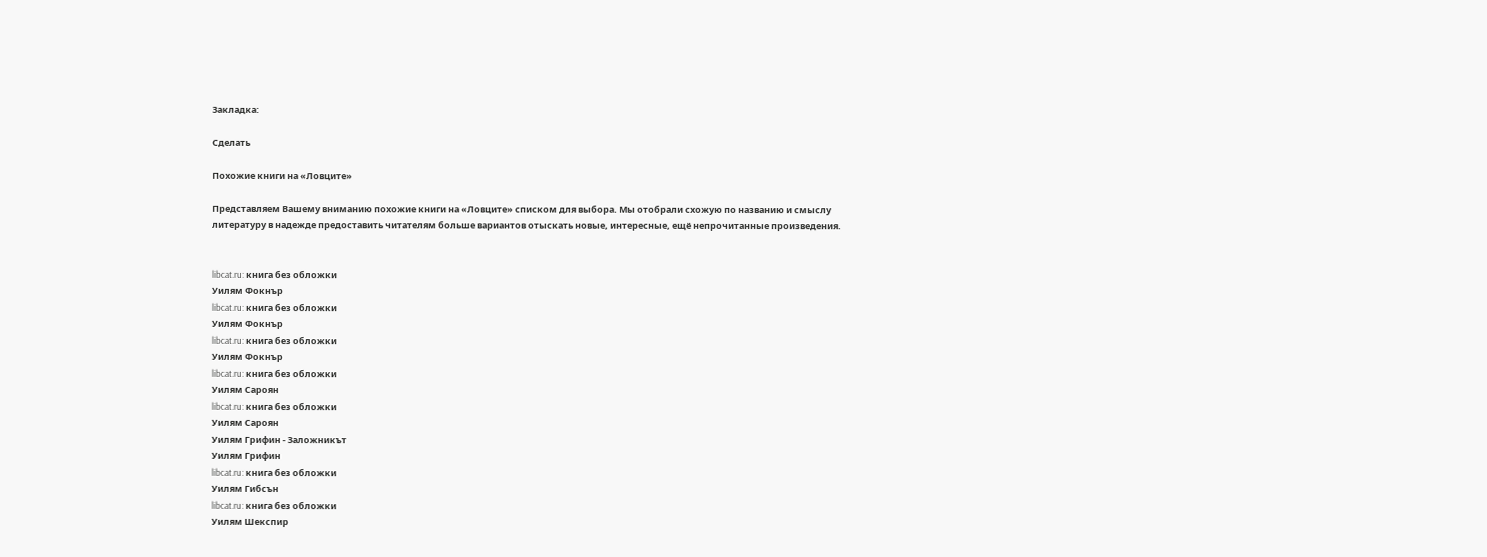Закладка:

Сделать

Похожие книги на «Ловците»

Представляем Вашему вниманию похожие книги на «Ловците» списком для выбора. Мы отобрали схожую по названию и смыслу литературу в надежде предоставить читателям больше вариантов отыскать новые, интересные, ещё непрочитанные произведения.


libcat.ru: книга без обложки
Уилям Фокнър
libcat.ru: книга без обложки
Уилям Фокнър
libcat.ru: книга без обложки
Уилям Фокнър
libcat.ru: книга без обложки
Уилям Сароян
libcat.ru: книга без обложки
Уилям Сароян
Уилям Грифин - Заложникът
Уилям Грифин
libcat.ru: книга без обложки
Уилям Гибсън
libcat.ru: книга без обложки
Уилям Шекспир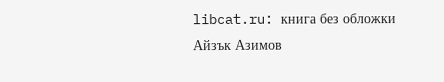libcat.ru: книга без обложки
Айзък Азимов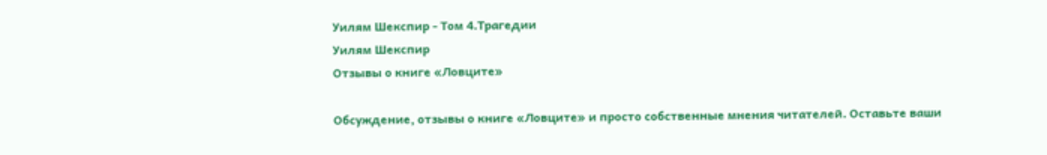Уилям Шекспир - Том 4.Трагедии
Уилям Шекспир
Отзывы о книге «Ловците»

Обсуждение, отзывы о книге «Ловците» и просто собственные мнения читателей. Оставьте ваши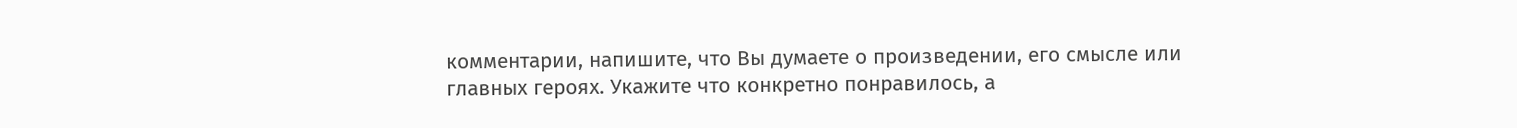комментарии, напишите, что Вы думаете о произведении, его смысле или главных героях. Укажите что конкретно понравилось, а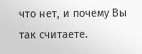что нет, и почему Вы так считаете.